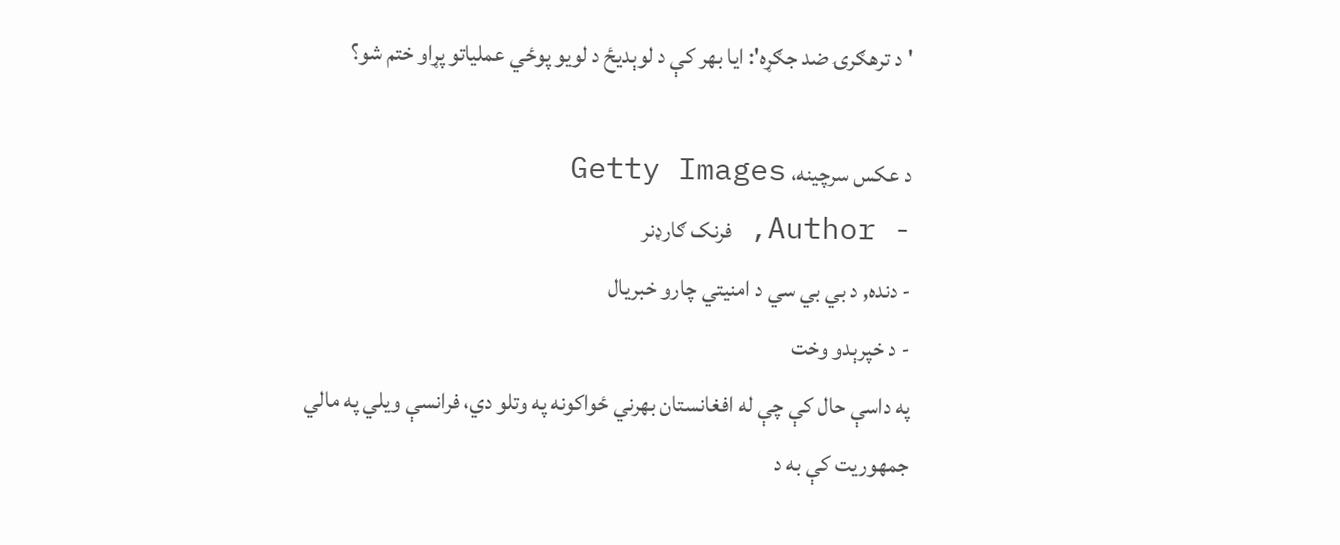'د ترهګرۍ ضد جګړه': ایا بهر کې د لوېدیځ د لویو پوځي عملیاتو پړاو ختم شو؟

د عکس سرچینه، Getty Images
- Author, فرنک ګارډنر
- دنده, د بي بي سي د امنیتي چارو خبریال
- د خپرېدو وخت
په داسې حال کې چې له افغانستان بهرني ځواکونه په وتلو دي، فرانسې ویلي په مالي جمهوریت کې به د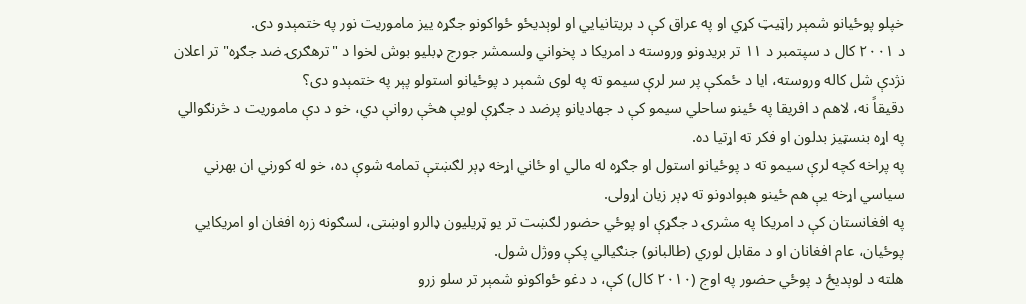خپلو پوځیانو شمېر راټیټ کړي او په عراق کې د بریتانیايي او لوېدیځو ځواکونو جګړه ییز ماموریت نور په ختمېدو دی.
د ۲۰۰۱ کال د سپتمبر د ۱۱ تر بریدونو وروسته د امریکا د پخواني ولسمشر جورج ډبلیو بوش لخوا د "ترهګرۍ ضد جګړه" تر اعلان نژدې شل کاله وروسته، ایا د ځمکې پر سر لرې سیمو ته په لوی شمېر د پوځیانو استولو پېر په ختمېدو دی؟
دقیقاً نه، لاهم د افریقا په ځینو ساحلي سیمو کې د جهادیانو پرضد د جګړې لویې هڅې روانې دي، خو د دې ماموریت د څرنګوالي په اړه بنسټیز بدلون او فکر ته اړتیا ده.
په پراخه کچه لرې سیمو ته د پوځیانو استول او جګړه له مالي او ځاني اړخه ډېر لګښتې تمامه شوې ده، خو له کورني ان بهرني سیاسي اړخه یې هم ځینو هېوادونو ته ډېر زیان اړولی.
په افغانستان کې د امریکا په مشرۍ د جګړې او پوځي حضور لګښت تر یو ټریلیون ډالرو اوښتی، لسګونه زره افغان او امریکايي پوځیان، عام افغانان او د مقابل لوري (طالبانو) جنګیالي پکې ووژل شول.
هلته د لوېدیځ د پوځي حضور په اوج (۲۰۱۰ کال) کې، د دغو ځواکونو شمېر تر سلو زرو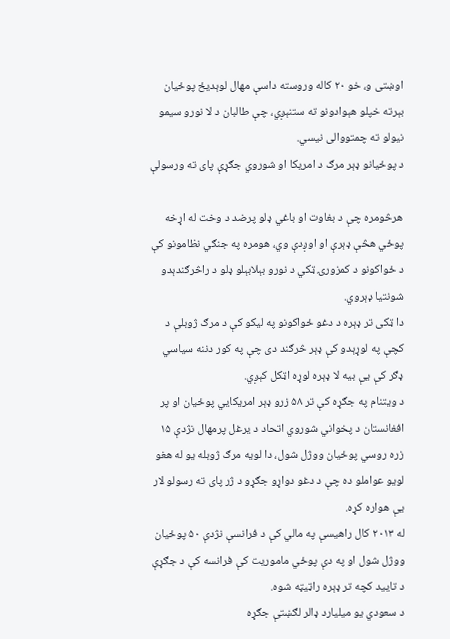اوښتی و، خو ۲۰ کاله وروسته داسې مهال لوېدیځ پوځیان بېرته خپلو هېوادونو ته ستنېږي، چې طالبان د لا نورو سیمو نیولو ته چمتووالی نیسي.
د پوځیانو ډېر مرګ د امریکا او شوروي جګړې پای ته ورسولې

هرڅومره چې د بغاوت او باغي ډلو پرضد د وخت له اړخه پوځي هڅې ډېرې او اوږدې وي، هومره په جنګي نظامونو کې د ځواکونو د کمزورۍ ټکي د نورو بېلابېلو ډلو د راڅرګندېدو شونتیا ډېروي.
دا ټکی تر ډېره د دغو ځواکونو په لیکو کې د مرګ ژوبلې د کچې په لوړېدو کې ډېر څرګند دی چې په کور دننه سیاسي ډګر کې یې بیه لا ډېره لوړه اټکل کېږي.
د ویتنام په جګړه کې تر ۵۸ زرو ډېر امریکايي پوځیان او پر افغانستان د پخواني شوروي اتحاد د یرغل پرمهال نژدې ۱۵ زره روسي پوځیان ووژل شول، دا لویه مرګ ژوبله یو له هغو لویو عواملو ده چې د دغو دواړو جګړو د ژر پای ته رسولو لار یې هواره کړه.
له ۲۰۱۳ کال راهیسې په مالي کې د فرانسې نژدې ۵۰ پوځیان ووژل شول او په دې پوځي ماموریت کې فرانسه کې د جګړې د تایید کچه تر ډېره راټیټه شوه.
د سعودي یو میلیارد ډالر لګښتې جګړه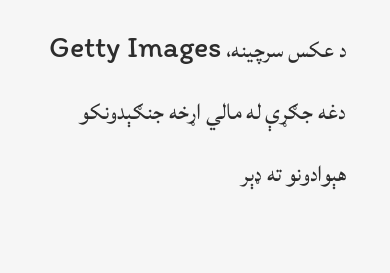د عکس سرچینه، Getty Images
دغه جګړې له مالي اړخه جنګېدونکو هېوادونو ته ډېر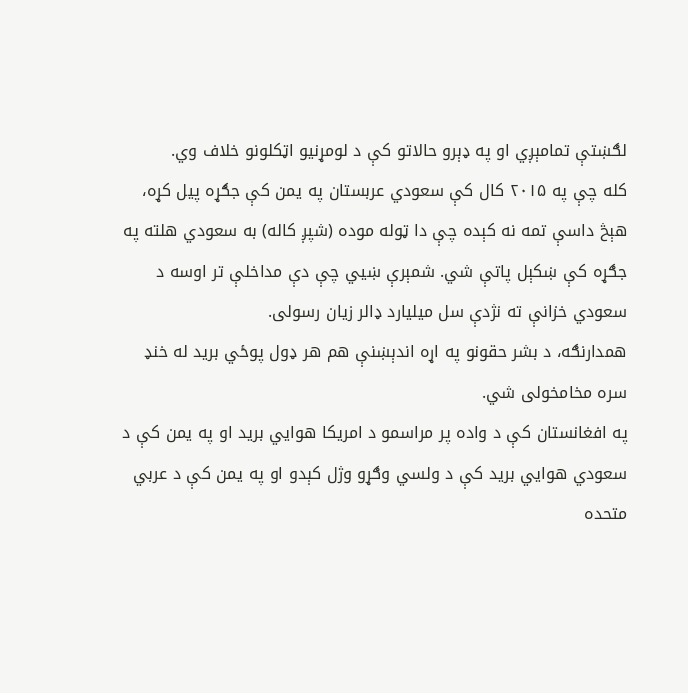لګښتې تمامېږي او په ډېرو حالاتو کې د لومړنیو اټکلونو خلاف وي.
کله چې په ۲۰۱۵ کال کې سعودي عربستان په یمن کې جګړه پیل کړه، هېڅ داسې تمه نه کېده چې دا ټوله موده (شپږ کاله) به سعودي هلته په جګړه کې ښکېل پاتې شي. شمېرې ښيي چې دې مداخلې تر اوسه د سعودي خزانې ته نژدې سل میلیارد ډالر زیان رسولی.
همدارنګه، د بشر حقونو په اړه اندېښنې هم هر ډول پوځي برید له خنډ سره مخامخولی شي.
په افغانستان کې د واده پر مراسمو د امریکا هوايي برید او په یمن کې د سعودي هوايي برید کې د ولسي وګړو وژل کېدو او په یمن کې د عربي متحده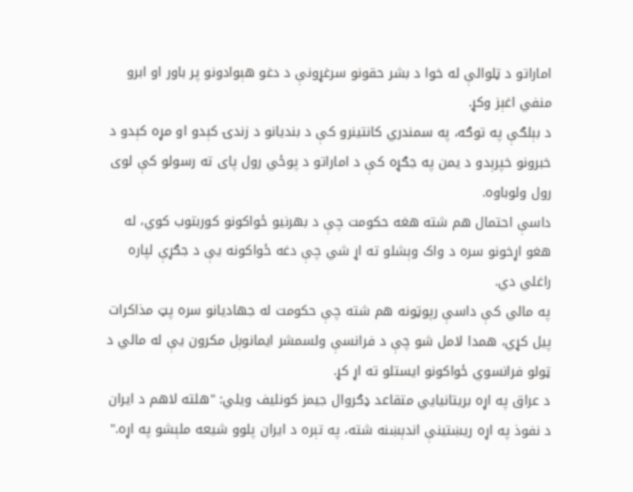اماراتو د ټلوالې له خوا د بشر حقونو سرغړونې د دغو هېوادونو پر باور او ابرو منفي اغېز وکړ.
د بېلګې په توګه، په سمندري کانتینرو کې د بندیانو د زندۍ کېدو او مړه کېدو د خبرونو خپرېدو د یمن په جګړه کې د اماراتو د پوځي رول پای ته رسولو کې لوی رول ولوباوه.
داسې احتمال هم شته هغه حکومت چې د بهرنیو ځواکونو کوربتوب کوي، له هغو اړخونو سره د واک وېشلو ته اړ شي چې دغه ځواکونه یې د جګړې لپاره راغلي دي.
په مالي کې داسې رپوټونه هم شته چې حکومت له جهادیانو سره پټ مذاکرات پیل کړي، همدا لامل شو چې د فرانسې ولسمشر ایمانوېل مکرون یې له مالي د ټولو فرانسوي ځواکونو ایستلو ته اړ کړ.
د عراق په اړه بریتانیايي متقاعد ډګروال جیمز کونلیف ویلي: "هلته لاهم د ایران د نفوذ په اړه ریښتینې اندېښنه شته، په تېره د ایران پلوو شیعه ملېشو په اړه."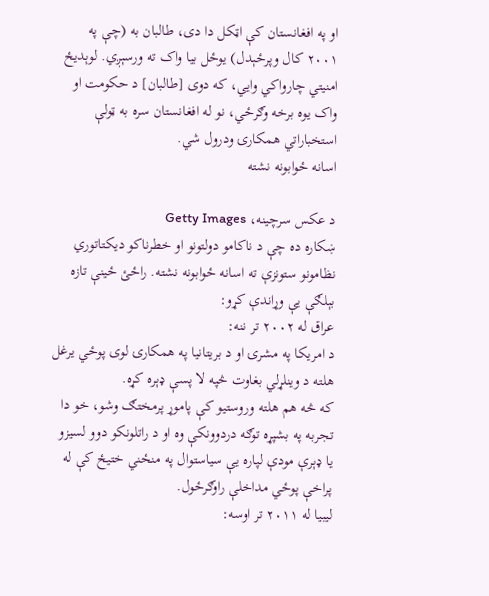او په افغانستان کې اټکل دا دی، طالبان به (چې په ۲۰۰۱ کال وپرځېدل) یوځل بیا واک ته ورسېږي. لوېدیځ امنیتي چارواکي وايي، که دوی [طالبان] د حکومت او واک یوه برخه وګرځي، نو له افغانستان سره به ټولې استخباراتي همکارۍ ودرول شي.
اسانه ځوابونه نشته

د عکس سرچینه، Getty Images
ښکاره ده چې د ناکامو دولتونو او خطرناکو دیکتاتوري نظامونو ستونزې ته اسانه ځوابونه نشته. راځئ ځینې تازه بېلګې یې وړاندې کړو:
عراق له ۲۰۰۲ تر ننه:
د امریکا په مشرۍ او د بریتانیا په همکارۍ لوی پوځي یرغل هلته د وینلړلي بغاوت څپه لا پسې ډېره کړه.
که څه هم هلته وروستیو کې پاموړ پرمختګ وشو، خو دا تجربه په بشپړه توګه دردوونکې وه او د راتلونکو دوو لسیزو یا ډېرې مودې لپاره یې سیاستوال په منځني ختیځ کې له پراخې پوځي مداخلې راوګرځول.
لیبیا له ۲۰۱۱ تر اوسه: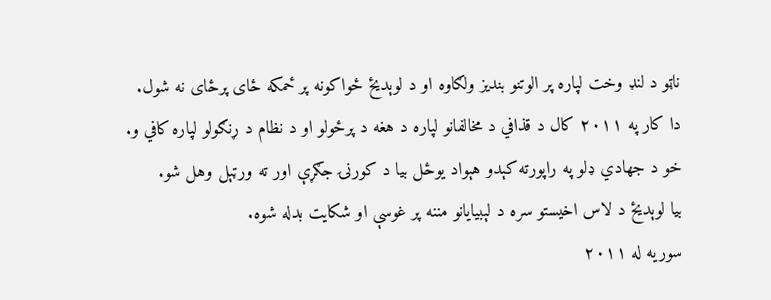ناټو د لنډ وخت لپاره پر الوتنو بندیز ولګاوه او د لوېدیځ ځواکونه پر ځمکه ځای پرځای نه شول.
دا کار په ۲۰۱۱ کال د قذافي د مخالفانو لپاره د هغه د پرځولو او د نظام د ړنګولو لپاره کافي و.
خو د جهادي ډلو په راپورته کېدو هېواد یوځل بیا د کورنۍ جګړې اور ته ورټېل وهل شو.
بیا لوېدیځ د لاس اخیستو سره د لېبیایانو مننه پر غوسې او شکایت بدله شوه.
سوریه له ۲۰۱۱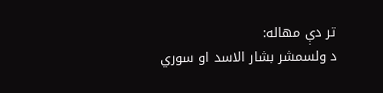تر دې مهاله:
د ولسمشر بشار الاسد او سوري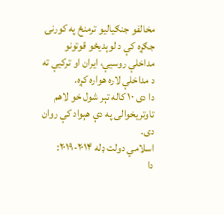مخالفو جنګیالیو ترمنځ په کورنۍ جګړه کې د لوېدیځو قوتونو مداخلې روسیې، ایران او ترکیې ته د مداخلې لاره هواره کړه.
دا دی ۱۰ کاله تېر شول خو لاهم تاوتریخوالی په دې هېواد کې روان دی.
اسلامي دولت ډله ۲۰۱۴-۲۰۱۹:
دا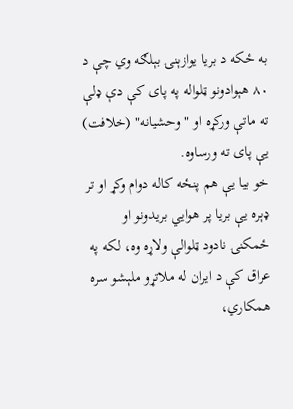به ځکه د بریا یوازېنۍ بېلګه وي چې د ۸۰ هېوادونو ټلواله په پای کې دې ډلې ته ماتې ورکړه او "وحشیانه" (خلافت) یې پای ته ورساوه.
خو بیا یې هم پنځه کاله دوام وکړ او تر ډېره یې بریا پر هوايي بریدونو او ځمکنۍ نادود ټلوالې ولاړه وه، لکه په عراق کې د ایران له ملاتړو ملېشو سره همکاري،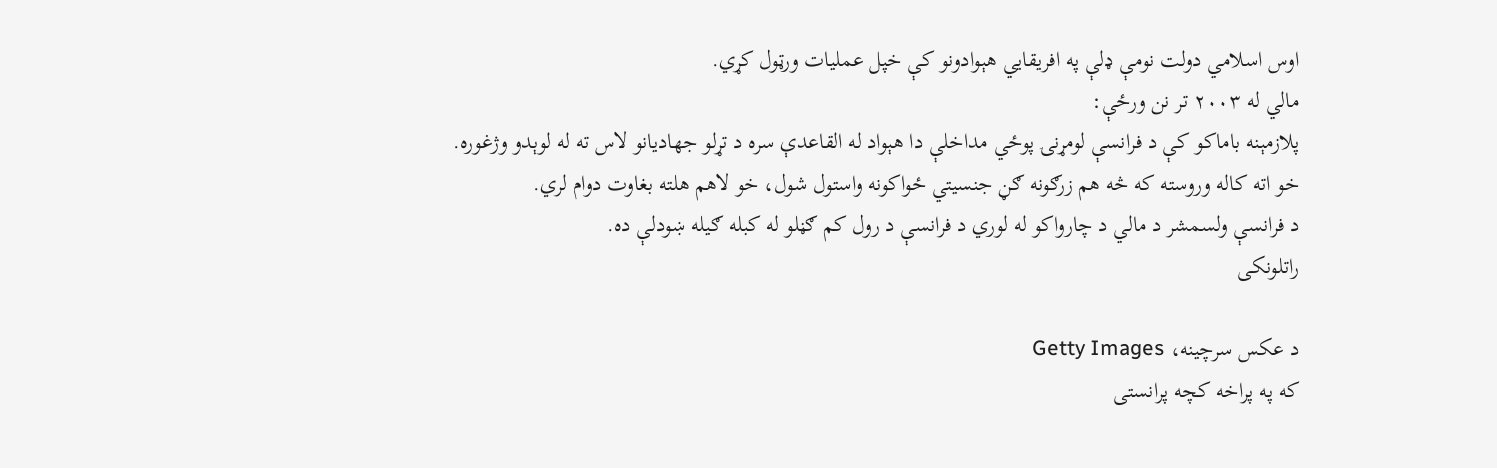اوس اسلامي دولت نومې ډلې په افریقايي هېوادونو کې خپل عملیات ورټول کړي.
مالي له ۲۰۰۳ تر نن ورځې:
پلازمېنه باماکو کې د فرانسې لومړنۍ پوځي مداخلې دا هېواد له القاعدې سره د تړلو جهادیانو لاس ته له لوېدو وژغوره.
خو اته کاله وروسته که څه هم زرګونه ګڼ جنسیتي ځواکونه واستول شول، خو لاهم هلته بغاوت دوام لري.
د فرانسې ولسمشر د مالي د چارواکو له لوري د فرانسې د رول کم ګڼلو له کبله ګیله ښودلې ده.
راتلونکی

د عکس سرچینه، Getty Images
که په پراخه کچه پرانستی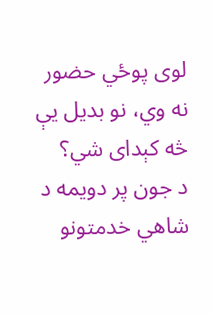لوی پوځي حضور نه وي، نو بدیل یې څه کېدای شي؟
د جون پر دویمه د شاهي خدمتونو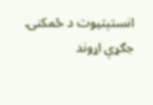انستېتیوت د ځمکنۍ جګړې اړوند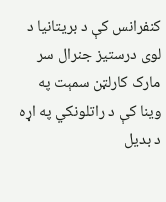کنفرانس کې د بریتانیا د لوی درستیز جنرال سر مارک کارلټن سمېت په وینا کې د راتلونکي په اړه د بدیل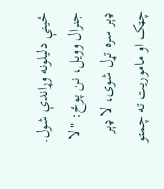ځینې دلیلونه وړاندې شول.
جنرال وویل، نن پوځ: "لا ډېر سره تړل شوی، لا ډېر چټک او ماموریت ته چمتو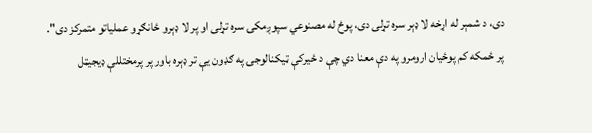دی، د شمېر له اړخه لا ډېر سره تړلی دی، پوځ له مصنوعي سپوږمکۍ سره تړلی او پر لا ډېرو ځانګړو عملیاتو متمرکز دی".
پر ځمکه کم پوځیان ارومرو په دې معنا دي چې د ځیرکې ټیکنالوجۍ په ګډون یې تر ډېره باور پر پرمختللې ډیجیټل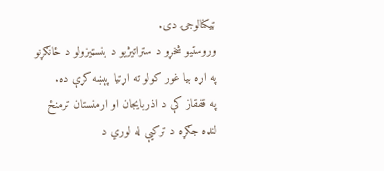ټیکنالوجۍ دی.
وروستیو شخړو د ستراتیژیو د بنسټیزولو د ځانګړنو په اړه بیا غور کولو ته اړتیا پېښه کړې ده.
په قفقاز کې د اذربایجان او ارمنستان ترمنځ لنډه جګړه د ترکیې له لوري د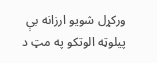ورکړل شویو ارزانه بې پیلوټه الوتکو په مټ د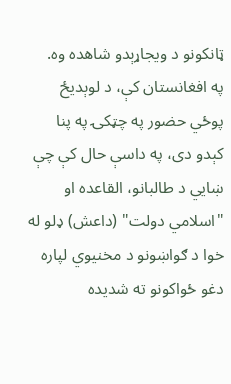ټانکونو د ویجاړېدو شاهده وه.
په افغانستان کې، د لوېدیځ پوځي حضور په چټکۍ په پنا کېدو دی، په داسې حال کې چې ښايي د طالبانو، القاعده او "اسلامي دولت" (داعش) ډلو له خوا د ګواښونو د مخنیوي لپاره دغو ځواکونو ته شدیده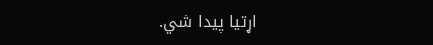اړتیا پیدا شي.